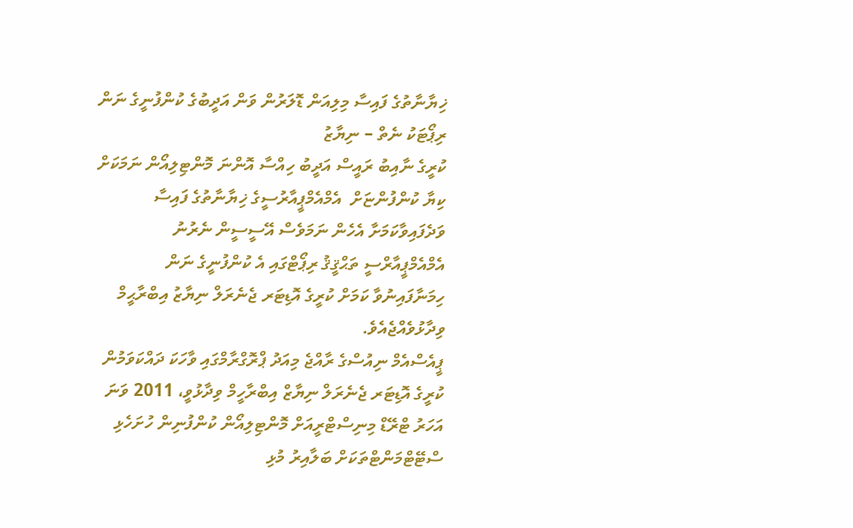ޚިޔާނާތުގެ ފައިސާ މިލިއަން ޑޮލަރުން ވަން އަދީބުގެ ކުންފުނީގެ ނަން ރިޕޯޓަކު ނެތް – ނިޔާޒު
ކުރީގެ ނާއިބު ރައީސް އަދީބު ހިއްސާ އޮންނަ މޮންޓިލިއޯން ނަމަކަށް ކިޔާ ކުންފުންޏަށް  އެމްއެމްޕީއާރުސީގެ ޚިޔާނާތުގެ ފައިސާ ވަދެފައިވާކަމަށާ އެހެން ނަމަވެސް އޭސީސީން ނެރުނު އެމްއެމްޕީއާރްސީ ތަޙްޤީޤު ރިޕޯޓްގައި އެ ކުންފުނީގެ ނަން ހިމަނާފައިނުވާ ކަމަށް ކުރީގެ އޮޑިޓަރ ޖެނެރަލް ނިޔާޒު އިބްރާޙީމް ވިދާޅުވެއްޖެއެވެ.
ޕީއެސްއެމް ނިއުސްގެ ރާއްޖެ މިއަދު ޕްރޮގްރާމްގައި ވާހަކަ ދައްކަވަމުން ކުރީގެ އޮޑިޓަރ ޖެނެރަލް ނިޔާޒް އިބްރާހީމް ވިދާޅުވީ، 2011 ވަނަ އަހަރު ޓްރޭޑް މިނިސްޓްރީއަށް މޮންޓިލިއޯން ކުންފުނިން ހުށަހެޅި ސްޓޭޓްމަންޓްތަކަށް ބަލާއިރު މުޅި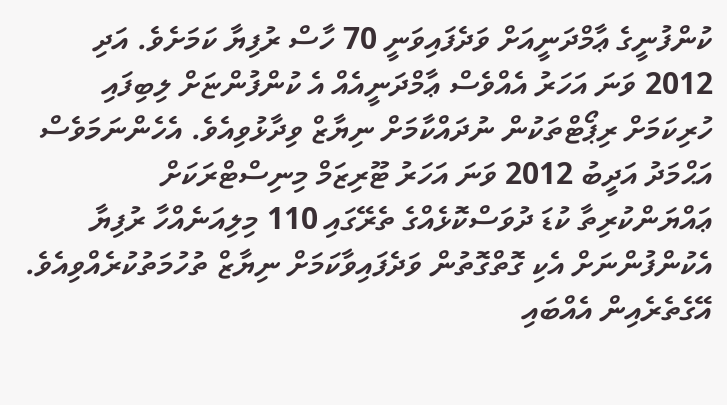ކުންފުނީގެ ޢާމްދަނީއަށް ވަދެފައިވަނީ 70 ހާސް ރުފިޔާ ކަމަށެވެ. އަދި 2012 ވަނަ އަހަރު އެއްވެސް ޢާމްދަނީއެއް އެ ކުންފުންޏަށް ލިބިފައި ހުރިކަމަށް ރިޕޯޓްތަކުން ނުދައްކާމަށް ނިޔާޒް ވިދާޅުވިއެވެ. އެހެންނަމަވެސް އަޙްމަދު އަދީބު 2012 ވަނަ އަހަރު ޓޫރިޒަމް މިނިސްޓްރަކަށް ޢައްޔަންކުރިތާ ކުޑަ ދުވަސްކޮޅެއްގެ ތެރޭގައި 110 މިލިއަނެއްހާ ރުފިޔާ އެކުންފުންނަށް އެކި ގޮތްގޮތުން ވަދެފައިވާކަމަށް ނިޔާޒް ތުހުމަތުކުރެއްވިއެވެ. އޭގެތެރެއިން އެއްބައި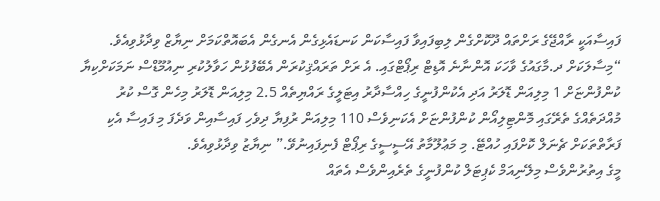ފައިސާއަކީ ރާއްޖޭގެ ރަށްތައް ދޫކޮށްގެން ލިބިފައިވާ ފައިސާކަން ކަނޑައެޅިގެން އެނގެން އެބައޮތްކަމަށް ނިޔާޒް ވިދާޅުވިއެވެ.
“މިސާލަކަށް ދ.މާގައުގެ ވާހަކަ އޮންނާނެ އޮޑިޓް ރިޕޯޓްގައި. އެ ރަށް ތަރައްޤިކުރަން އެބޭފުޅުން ހަވާލުކުރި ނިއުމޫޑްސް ނަމަކަށްކިޔާ ކުންފުންޏަށް 1 މިލިއަން ޑޮލަރު އަދި އެކުންފުނީގެ ހިއްސާދާރު އިޓަލީގެ ރައްޔިތެއް 2.5 މިލިއަން ޑޮލަރު މިހެން ގޮސް ކުރު މުއްދަތެއްގެ ތެރޭގައި މޮންޓިލިއޯން ކުންފުންޏަށް އެކަނިވެސް 110 މިލިއަން ރުފިޔާ ދިވެހި ފައިސާއިން ވަދެފަ މި ފައިސާ އެކި ފަރާތްތަކަށް ޗެނަލް ކޮށްފައި ހުއްޓޭ. މި މަޢުލޫމާތު އޭސީސީގެ ރިޕޯޓް ފެނިފައިނުވޭ.” ނިޔާޒު ވިދާޅުވިއެވެ.
މީގެ އިތުރުންވެސް މިލޭނިއަމް ކެޕިޓަލް ކުންފުނީގެ ތެރެއިންވެސް އެތައް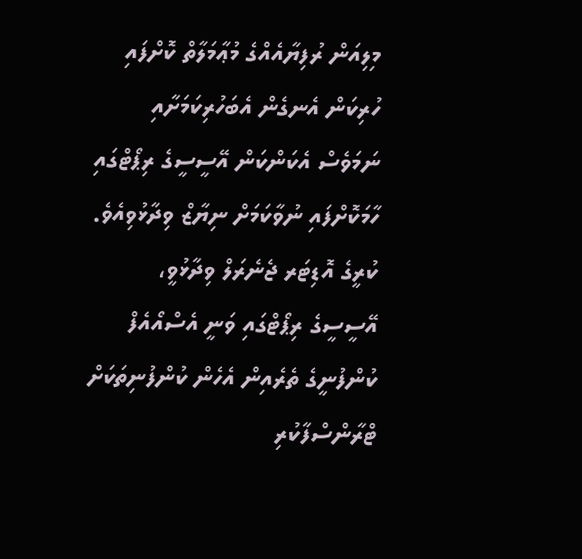މިލިއަން ރުފިޔާއެއްގެ މުޢާމަލާތް ކޮށްފައި ހުރިކަން އެނގެން އެބަހުރިކަމަށާއި ނަމަވެސް އެކަންކަން އޭސީސީގެ ރިޕޯޓްގައި ހާމަކޮށްފައި ނުވާކަމަށް ނިޔާޒް ވިދާޅުވިއެވެ. ކުރީގެ އޮޑިޓަރ ޖެނެރަލް ވިދާޅުވީ، އޭސީސީގެ ރިޕޯޓްގައި ވަނީ އެސްއޯއެފް ކުންފުނީގެ ތެރެއިން އެހެން ކުންފުނިތަކަށް ޓްރާންސްފާކުރި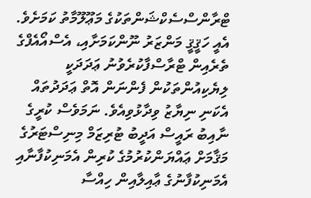ޓްރާންސްސެކްޝަންތަކުގެ މަޢޫލޫމާތު ކަމަށެވެ. އެއީ ހަޤީޤީ މަންޒަރު ނޫންކަމަށާއި، އެސްއޯއެފްގެ ތެރެއިން ޓްރާސްފާކުރެވުނު ޢަދަދަކީ ލިޔެކިއުންތަކުން ފެންނަން އޮތް ޢަދަދުތައް އެކަނި ނިޔާޒު ވިދާޅުވިއެވެ. ނަމަވެސް ކުރީގެ ނާއިބު ރައީސް އަދީބު ޓުރިޒަމް މިނިސްޓަރުގެ މަޤާމަށް ޢައްޔަންކުރުމުގެ ކުރިން އެމަނިކުފާނާއި އެމަނިކުފާނުގެ ޢާއިލާއިން ހިއްސާ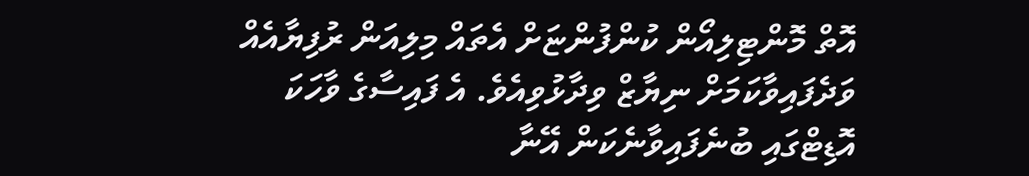އޮތް މޮންޓިލިއޯން ކުންފުންޏަށް އެތައް މިލިއަން ރުފިޔާއެއް ވަދެފައިވާކަމަށް ނިޔާޒް ވިދާޅުވިއެވެ. އެ ފައިސާގެ ވާހަކަ އޮޑިޓްގައި ބުނެފައިވާނެކަން އޭނާ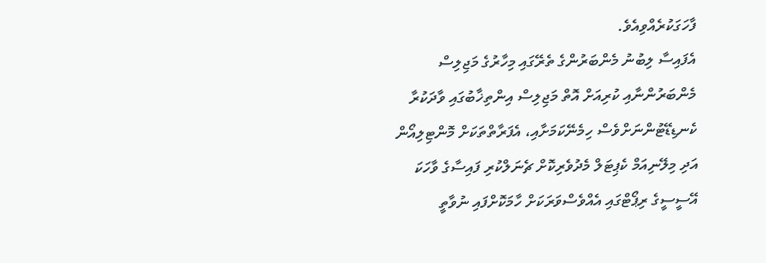ފާހަގަކުރެއްވިއެވެ.
އެފައިސާ ލިބުނު މެންބަރުންގެ ތެރޭގައި މިހާރުގެ މަޖިލިސް މެންބަރުންނާއި ކުރިއަށް އޮތް މަޖިލިސް އިންތިޚާބުގައި ވާދަކުރާ ކެނޑިޑޭޓުންނަށްވެސް ހިމެނޭކަމަށާއި، އެފަރާތްތަކަށް މޮންޓިލިއޯން އަދި މިލޭނިއަމް ކެޕިޓަލް މެދުވެރިކޮށް ޗެނަލްކުރި ފައިސާގެ ވާހަކަ އޭސީސީގެ ރިޕޯޓްގައި އެއްވެސްވަރަކަށް ހާމަކޮށްފައި ނުވާތީ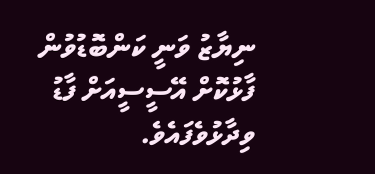ނިޔާޒު ވަނީ ކަންބޮޑުވުން ފާޅުކޮށް އޭސީސީއަށް ފާޑު ވިދާޅުވެފައެވެ.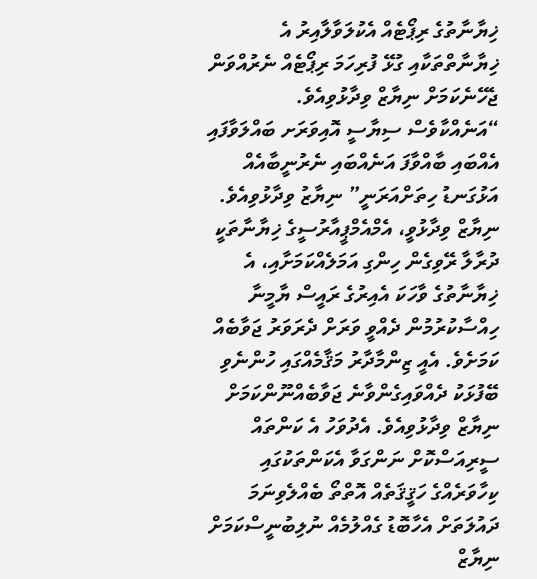ޚިޔާނާތުގެ ރިޕޯޓެއް އެކުލަވާލާއިރު އެ ޚިޔާނާތްތަކާއި ގުޅޭ ފުރިހަމަ ރިޕޯޓެއް ނެރުއްވަން ޖެހޭނެކަމަށް ނިޔާޒް ވިދާޅުވިއެވެ.
“އަނެއްކާވެސް ސިޔާސީ އޮއިވަރަށ ބައްލަވާފައި އެއްބައި ބާއްވާފަ އަނެއްބައި ނެރުނީބާއެއް އަޅުގަނޑު ހިތަށްއަރަނީ” ނިޔާޒު ވިދާޅުވިއެވެ.
ނިޔާޒް ވިދާޅުވީ، އެމްއެމްޕީއާރުސީގެ ޚިޔާނާތަކީ ދުރާލާ ރޭވިގެން ހިންގި އަމަލެއްކަމަށާއި، އެ ޚިޔާނާތުގެ ވާހަކަ އެއިރުގެ ރައީސް ޔާމީނާ ހިއްސާކުރުމުން ދެއްވީ ވަރަށް ދެރަވަރު ޖަވާބެއް ކަމަށެވެ. އެއީ ޒިންމާދާރު މަޤާމެއްގައި ހުންނެވި ބޭފުޅަކު ދެއްވައިގެންވާނެ ޖަވާބެއްނޫންކަމަށް ނިޔާޒް ވިދާޅުވިއެވެ. އެދުވަހު އެ ކަންތައް ސީރިއަސްކޮށް ނަންގަވާ އެކަންތަކުގައި ކިހާވަރެއްގެ ހަޤީޤަތެއް އޮތްތޯ ބެއްލެވިނަމަ ދައުލަތަށް އެހާބޮޑު ގެއްލުމެއް ނުލިބުނީސްކަމަށް ނިޔާޒް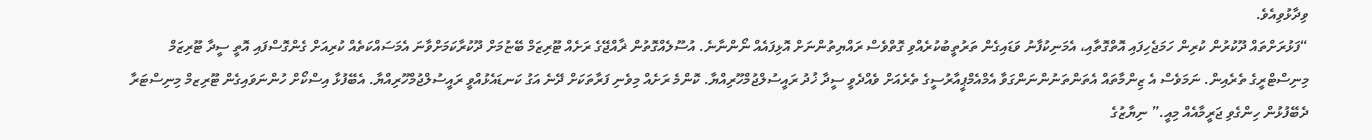ވިދާޅުވިއެވެ.
“ފަޅުރަށްތައް ދޫކުރުން ކުރިން ހަމަޖެހިފައި އޮތްގޮތާއި، އެމަނިކުފާނު ވަޑައިގެން ތަރުތީބުކުރެއްވި ގޮތްވެސް ރައްޔިތުންނަށް އޮޅިފައެއް ނޯންނާނެ. އުސޫލެއްގޮތުން ޜާއްޖޭގެ ރަށެއް ޓޫރިޒަމް ބޭޏުމަށް ދޫކުރާކަމަށްވާނަ އެމަސައްކަތެއް ކުރިއަށް ގެންގޮސްފައި އޮތީ ސީދާ ޓޫރިޒަމް މިނިސްޓްރީގެ ތެރެއިން. ނަމަވެސް އެ ޒިންމާތައް އެތަންތަނުންނަންގަވާ އެމްއެމްޕީއާރުސީގެ ތެރެއަށް ވެއްދެވީ ސީދާ ޚުދު ރައީސުލްޖުމްހޫރިއްޔާ. ކޮންމެ ރަށެއް މިވެނި ފަރާތަކަށް ދޭނެ އަގު ކަނޑައެޅުއްވީ ރައީސުލްޖުމްހޫރިއްޔާ. އެބޭފުޅާ އިސްކޯށް ހުންނަވައިގެން ޓޫރިޒމް މިނިސްޓަރާ ދެބޭފުޅުން ހިންގެވި ޖަރީމާއެއް މިއީ.” ނިޔާޒުގެ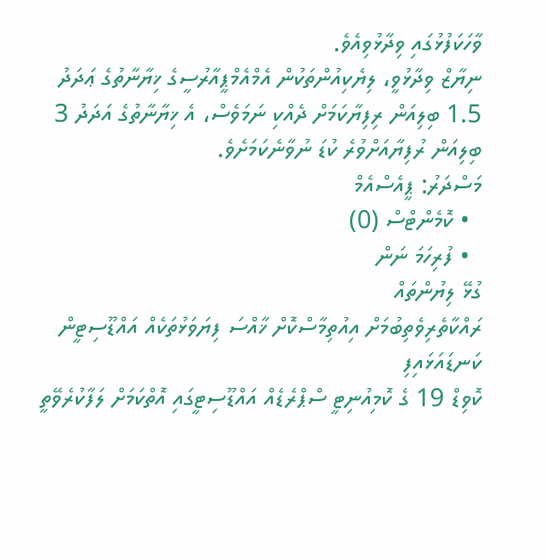ވާހަކަފުޅުގައި ވިދާޅުވިއެވެ.
ނިޔާޒް ވިދާޅުވީ، ލިޔެކިއުންތަކުން އެމްއެމްޕީއާރުސީގެ ޚިޔާނާތުގެ ޢަދަދު 1.5 ބިލިއަން ރިފިޔާކަމަށް ދެއްކި ނަމަވެސް، އެ ޚިޔާނާތުގެ އަދަދު 3 ބިލިއަން ރުފިޔާއަށްވުރެ ކުޑަ ނުވާނެކަމަށެވެ.
މަސްދަރު: ޕީއެސްއެމް
  • ކޮމެންޓްސް (0)
  • ފުރިހަމަ ނަން
ގުޅޭ ލިޔުންތައް
ރައްކާތެރިވެތިބުމަށް އިއުތިމާސްކޮށް ޚާއްސަ ފިޔަވަޅުތަކެއް އައްޑޫސިޓީން ކަނޑައަޅައިފި
ކޮވިޑް 19 ގެ ކޮމިއުނިޓީ ސްޕްރެޑެއް އައްޑޫސިޓީގައި އޮތްކަމަށް ލަފާކުރެވޭތީ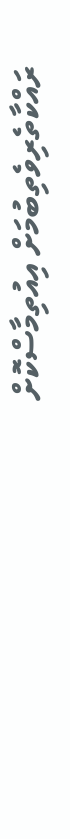ރައްކާތެރިވެތިބުމަށް އިއުތިމާސްކޮށް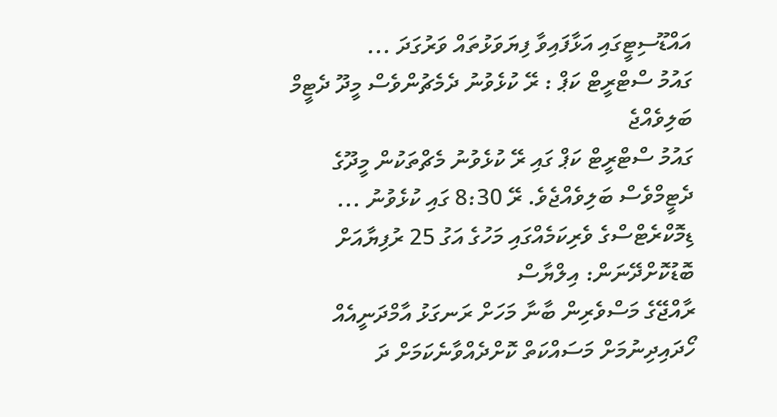އައްޑޫސިޓީގައި އަޅާފައިވާ ފިޔަވަޅުތައް ވަރުގަދަ ...
ގައުމު ސްޓްރީޓް ކަޕް : ރޭ ކުޅެވުނު ދެމެޗުންވެސް މީދޫ ދެޓީމް ބަލިވެއްޖެ
ގައުމު ސްޓްރީޓް ކަޕް ގައި ރޭ ކުޅެވުނު މެޗްތަކުން މީދޫގެ ދެޓީމްވެސް ބަލިވެއްޖެވެ. ރޭ 8:30 ގައި ކުޅެވުނު ...
ޑިމޮކްރެޓްސްގެ ވެރިކަމެއްގައި މަހުގެ އަގު 25 ރުފިޔާއަށް ބޮޑުކޮށްދޭނަން: އިލްޔާސް
ރާއްޖޭގެ މަސްވެރިން ބާނާ މަހަށް ރަނގަޅު އާމްދަނީއެއް ހޯދައިދިނުމަށް މަސައްކަތް ކޮށްދެއްވާނެކަމަށް ދަ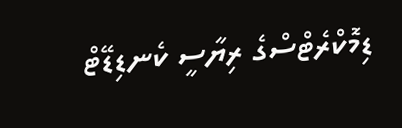ޑިމޮކްރެޓްސްގެ ރިޔާސީ ކެނޑިޑޭޓް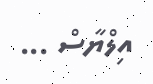އިލްޔާސް ...